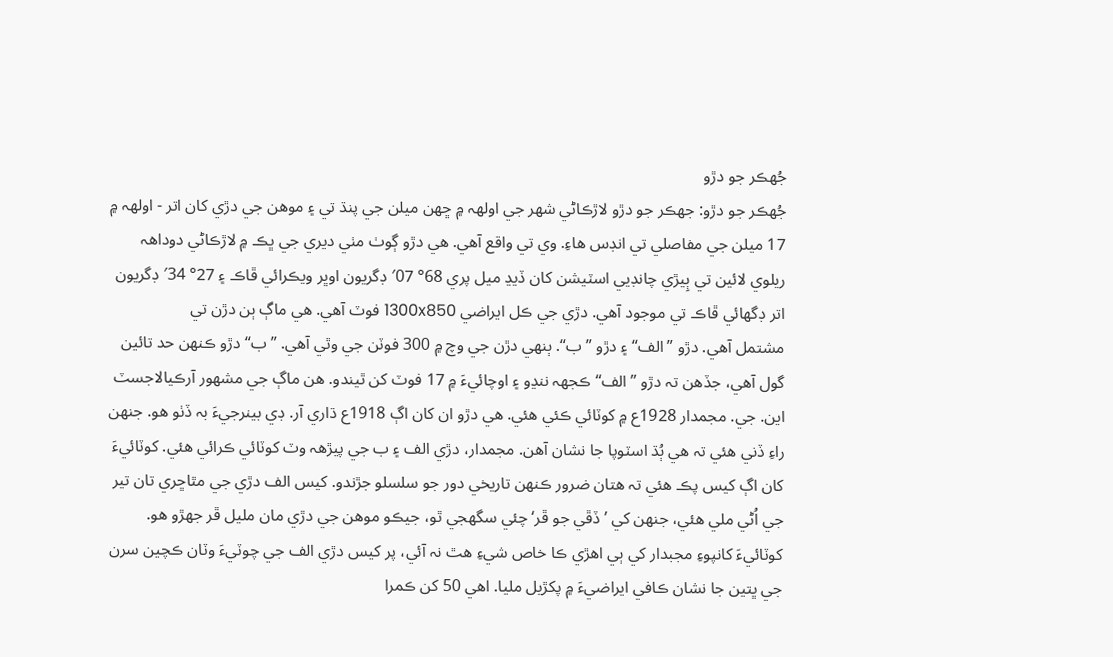جُھڪر جو دڙو
جُھڪر جو دڙو: جهڪر جو دڙو لاڙڪاڻي شھر جي اولھہ ۾ ڇھن ميلن جي پنڌ تي ۽ موهن جي دڙي کان اتر - اولھہ ۾ 17 ميلن جي مفاصلي تي انڊس هاءِ. وي تي واقع آهي. هي دڙو ڳوٺ مٺي ديري جي ڀڪ ۾ لاڙڪاڻي دوداھہ ريلوي لائين تي ٻِيڙي چانڊيي اسٽيشن کان ڏيڍ ميل پري 68° 07′ ڊگريون اوڀر ويڪرائي ڦاڪ ۽ 27° 34′ ڊگريون اتر ڊگهائي ڦاڪ تي موجود آهي. دڙي جي ڪل ايراضي 1300x850 فوٽ آهي. هي ماڳ ٻن دڙن تي
مشتمل آهي. دڙو ”الف“ ۽ دڙو ”ب“. ٻنهي دڙن جي وچ ۾ 300 فوٽن جي وٿي آهي. ”ب“ دڙو ڪنهن حد تائين گول آهي، جڏهن تہ دڙو ”الف“ ڪجهہ ننڍو ۽ اوچائيءَ ۾ 17 فوٽ کن ٿيندو. هن ماڳ جي مشھور آرڪيالاجسٽ اين. جي. مجمدار 1928ع ۾ کوٽائي ڪئي هئي. هي دڙو ان کان اڳ 1918ع ڌاري آر. ڊي بينرجيءَ بہ ڏٺو هو. جنهن راءِ ڏني هئي تہ هي ٻُڌ اسٽوپا جا نشان آهن. مجمدار، دڙي الف ۽ ب جي پيڙھہ وٽ کوٽائي ڪرائي هئي. کوٽائيءَ کان اڳ کيس پڪ هئي تہ هتان ضرور ڪنهن تاريخي دور جو سلسلو جڙندو. کيس الف دڙي جي مٿاڇري تان تير جي اُڻي ملي هئي، جنهن کي ’ڏڦي جو ڦر‘ چئي سگهجي ٿو، جيڪو موهن جي دڙي مان مليل ڦر جهڙو هو. کوٽائيءَ کانپوءِ مجبدار کي ٻي اهڙي ڪا خاص شيءِ هٿ نہ آئي، پر کيس دڙي الف جي چوٽيءَ وٽان ڪچين سرن جي ڀتين جا نشان ڪافي ايراضيءَ ۾ پکڙيل مليا. اهي 50 کن ڪمرا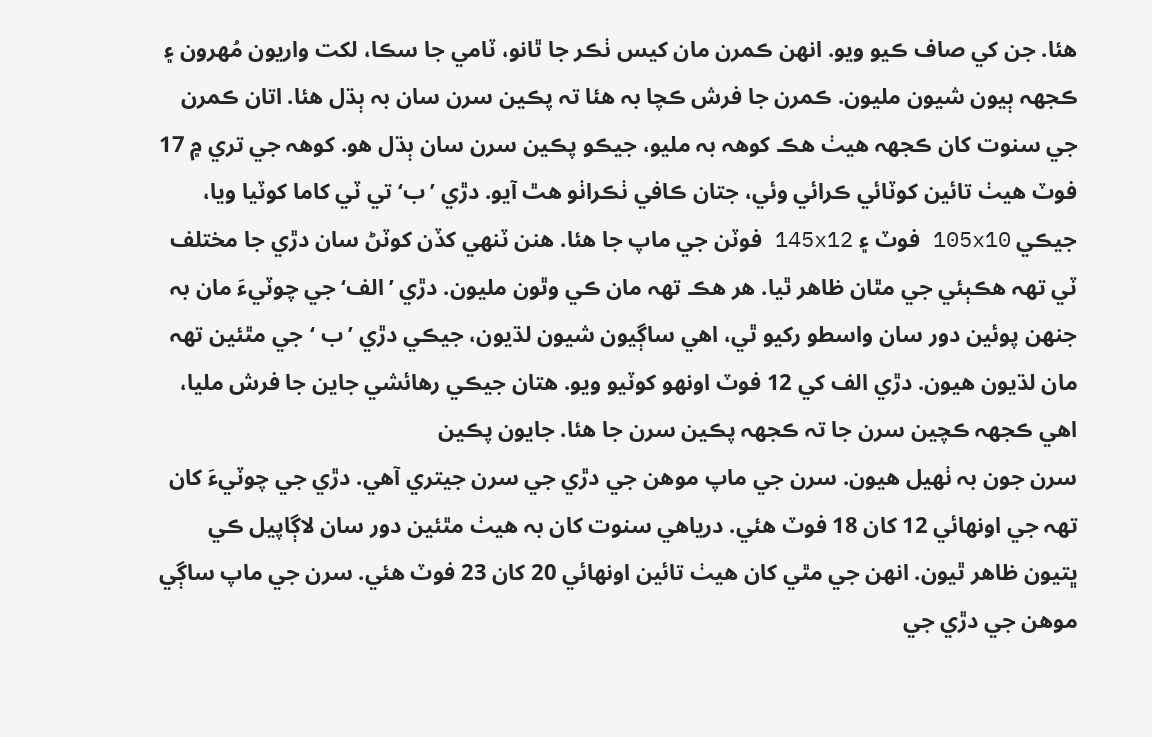هئا. جن کي صاف ڪيو ويو. انهن ڪمرن مان کيس ٺڪر جا ٿانو، ٽامي جا سڪا، لکت واريون مُهرون ۽ ڪجهہ ٻيون شيون مليون. ڪمرن جا فرش ڪچا بہ هئا تہ پڪين سرن سان بہ ٻڌل هئا. اتان ڪمرن جي سنوت کان ڪجهہ هيٺ هڪ کوھہ بہ مليو، جيڪو پڪين سرن سان ٻڌل هو. کوھہ جي تري ۾ 17 فوٽ هيٺ تائين کوٽائي ڪرائي وئي، جتان ڪافي ٺڪراٺو هٿ آيو. دڙي ’ب‘ تي ٽي کاما کوٽيا ويا، جيڪي 105x10 فوٽ ۽ 145x12 فوٽن جي ماپ جا هئا. هنن ٽنهي کڏن کوٽڻ سان دڙي جا مختلف ٽي تھہ هڪٻئي جي مٿان ظاهر ٿيا. هر هڪ تھہ مان ڪي وٿون مليون. دڙي ’الف‘ جي چوٽيءَ مان بہ جنهن پوئين دور سان واسطو رکيو ٿي، اهي ساڳيون شيون لڌيون، جيڪي دڙي ’ب ‘جي مٿئين تھہ مان لڌيون هيون. دڙي الف کي 12 فوٽ اونهو کوٽيو ويو. هتان جيڪي رهائشي جاين جا فرش مليا، اهي ڪجهہ ڪچين سرن جا تہ ڪجهہ پڪين سرن جا هئا. جايون پڪين
سرن جون بہ ٺهيل هيون. سرن جي ماپ موهن جي دڙي جي سرن جيتري آهي. دڙي جي چوٽيءَ کان تھہ جي اونهائي 12 کان 18 فوٽ هئي. درياهي سنوت کان بہ هيٺ مٿئين دور سان لاڳاپيل ڪي ڀتيون ظاهر ٿيون. انهن جي مٿي کان هيٺ تائين اونهائي 20 کان 23 فوٽ هئي. سرن جي ماپ ساڳي موهن جي دڙي جي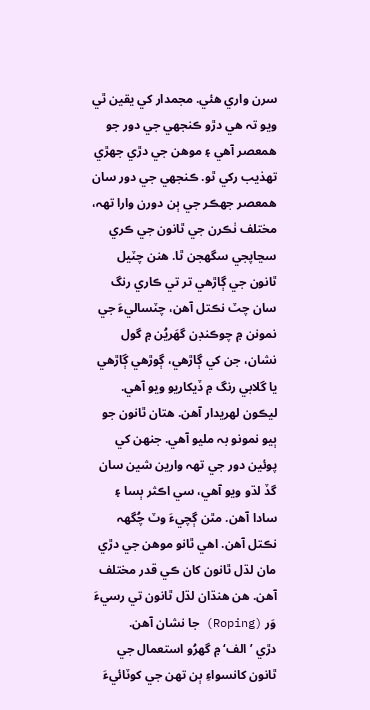سرن واري هئي. مجمدار کي يقين ٿي ويو تہ هي دڙو ڪنجهي جي دور جو همعصر آهي ۽ موهن جي دڙي جهڙي تھذيب رکي ٿو. ڪنجهي جي دور سان همعصر جهڪر جي ٻن دورن وارا تھہ، مختلف ٺڪرن جي ٿانون جي ڪري سڃاپجي سگهجن ٿا. هنن چٽيل ٿانون جي ڳاڙهي تر تي ڪاري رنگ سان چٽ نڪتل آهن، چٽساليءَ جي نمونن ۾ چوڪنڊن گهَريُن ۾ گول نشان، جن کي ڳاڙهي، ڳوڙهي ڳاڙهي يا گلابي رنگ ۾ ڏيکاريو ويو آهي. ليڪون لهريدار آهن. هتان ٿانون جو ٻيو نمونو بہ مليو آهي. جنهن کي پوئين دور جي تھہ وارين شين سان گڏ لڌو ويو آهي، سي اڪثر ٻسا ۽ سادا آهن. مٿن ڳچيءَ وٽ چُگهہ نڪتل آهن. اهي ٿانو موهن جي دڙي مان لڌل ٿانون کان ڪي قدر مختلف آهن. هن هنڌان لڌل ٿانون تي رسيءَ وَر (Roping) جا نشان آهن.
دڙي ’الف‘ ۾ گهرُو استعمال جي ٿانون کانسواءِ ٻن تھن جي کوٽائيءَ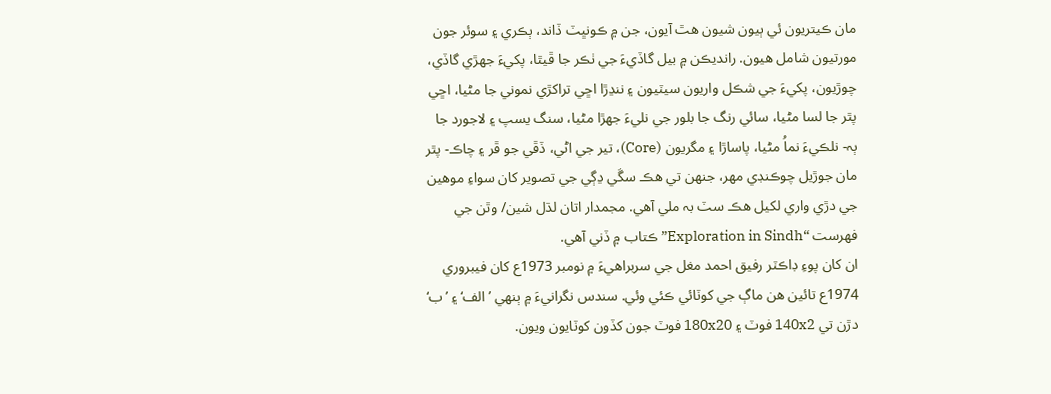مان ڪيتريون ئي ٻيون شيون هٿ آيون، جن ۾ ڪونڀٽ ڏاند، ٻڪري ۽ سوئر جون مورتيون شامل هيون. رانديڪن ۾ بيل گاڏيءَ جي ٺڪر جا ڦيٿا، پکيءَ جهڙي گاڏي، چوڙيون، پکيءَ جي شڪل واريون سيٽيون ۽ ننڍڙا اڇي تراکڙي نموني جا مڻيا، اڇي پٿر جا لسا مڻيا، سائي رنگ جا بلور جي نليءَ جھڙا مڻيا، سنگ يسپ ۽ لاجورد جا ٻہ- نلڪيءَ نماُ مڻيا، پاساڙا ۽ مگريون (Core)، تير جي اڻي، ڏڦي جو ڦر ۽ چاڪ- پٿر مان جوڙيل چوڪنڊي مهر، جنهن تي هڪ سڱي ڍڳي جي تصوير کان سواءِ موهين جي دڙي واري لکيل هڪ سٽ بہ ملي آهي. مجمدار اتان لڌل شين/ وٿن جي فهرست “Exploration in Sindh” ڪتاب ۾ ڏني آهي.
ان کان پوءِ ڊاڪٽر رفيق احمد مغل جي سربراهيءَ ۾ نومبر 1973ع کان فيبروري 1974ع تائين هن ماڳ جي کوٽائي ڪئي وئي. سندس نگرانيءَ ۾ ٻنهي ’الف‘ ۽ ’ب‘ دڙن تي 140x2 فوٽ ۽ 180x20 فوٽ جون کڏون کوٽايون ويون.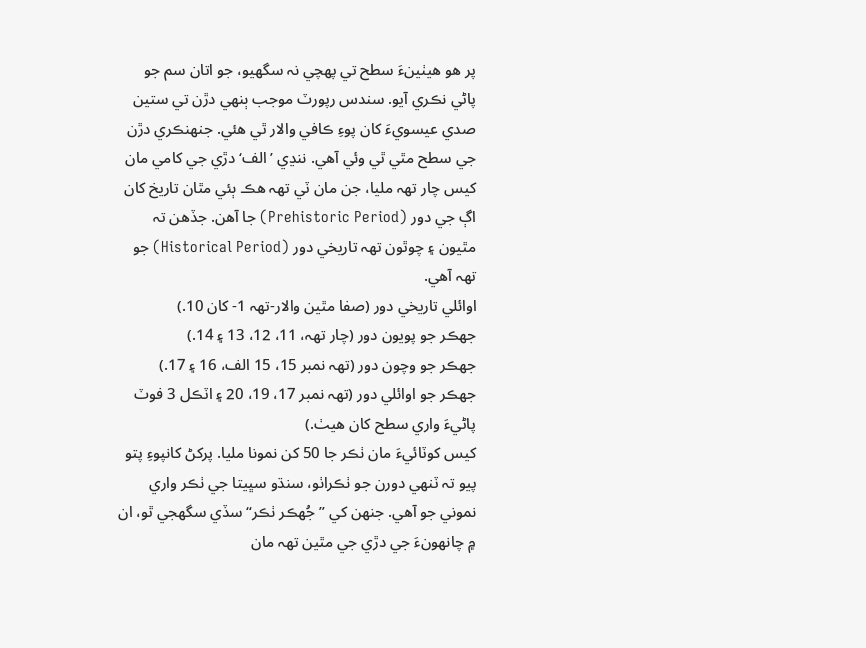پر هو هيٺينءَ سطح تي پهچي نہ سگهيو، جو اتان سم جو پاڻي نڪري آيو. سندس رپورٽ موجب ٻنهي دڙن تي ستين صدي عيسويءَ کان پوءِ ڪافي والار ٿي هئي. جنهنڪري دڙن جي سطح مٿي ٿي وئي آهي. ننڍي ’الف‘ دڙي جي کامي مان کيس چار تھہ مليا، جن مان ٽي تھہ هڪ ٻئي مٿان تاريخ کان اڳ جي دور (Prehistoric Period) جا آهن. جڏهن تہ مٿيون ۽ چوٿون تھہ تاريخي دور (Historical Period) جو تھہ آهي.
اوائلي تاريخي دور (صفا مٿين والار-تھہ 1- کان 10.)
جهڪر جو پويون دور (چار تھہ، 11، 12، 13 ۽ 14.)
جهڪر جو وچون دور (تھہ نمبر 15، 15 الف، 16 ۽ 17.)
جهڪر جو اوائلي دور (تھہ نمبر 17، 19، 20 ۽ اٽڪل 3 فوٽ
پاڻيءَ واري سطح کان هيٺ.)
کيس کوٽائيءَ مان ٺڪر جا 50 کن نمونا مليا. پرکڻ کانپوءِ پتو پيو تہ ٽنهي دورن جو ٺڪراٺو، سنڌو سڀيتا جي ٺڪر واري نموني جو آهي. جنهن کي ”جُھڪر ٺڪر“ سڏي سگهجي ٿو، ان ۾ چانهونءَ جي دڙي جي مٿين تھہ مان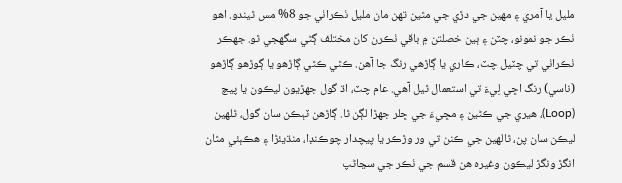مليل يا آمري ۽ مهين جي دڙي جي مٿين تھن مان مليل ٺڪراٺي جو 8% مس ٿيندو. اهو ٺڪر جو نمونو، چٽن ۽ ٻين خصلتن ۾ باقي ٺڪرن کان مختلف ڳڻي سگهجي ٿو. جهڪر ٺڪراٺي تي چٽيل چٽ، ڪاري يا ڳاڙهي رنگ جا آهن. ڪٿي ڪٿي ڳاڙهو يا ڳوڙهو ڳاڙهو (ناسي) رنگ اڇي لِيءَ تي استعمال ٿيل آهي. عام چٽ، اڌ گول جهڙيون ليڪون يا پيچ (Loop)، هيري جي ڪڻين ۽ مڇيءَ جي ڇلر جھڙا لڳن ٿا. ڳاڙهن ٽٻڪن سان گول، ٿلهين ليڪن سان پن، ٿالهين جي ڪنن تي ور وڙڪر يا پيچدار چوڪنڊا، منڌيئڙا ۽ هڪٻئي مٿان انگڙ ونگڙ ليڪون وغيرہ هن قسم جي ٺڪر جي سڃاڻپ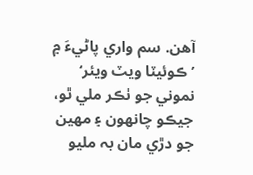آهن. سم واري پاڻيءَ ۾ ’ڪوئيٽا ويٽ ويئر‘ نموني جو ٺڪر ملي ٿو، جيڪو چانهون ۽ مهين جو دڙي مان بہ مليو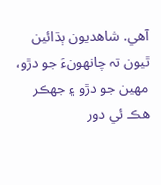آهي. شاهديون ٻڌائين ٿيون تہ چانهونءَ جو دڙو، مهين جو دڙو ۽ جهڪر هڪ ئي دور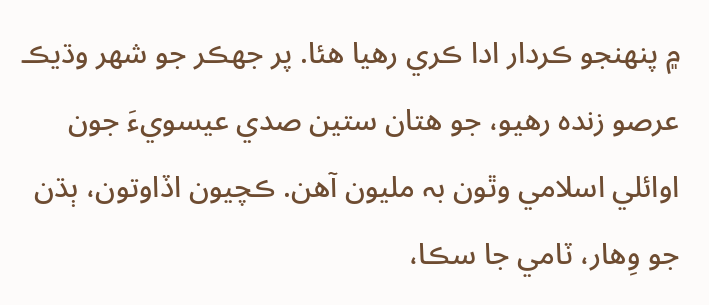۾ پنهنجو ڪردار ادا ڪري رهيا هئا. پر جهڪر جو شھر وڌيڪ عرصو زندہ رهيو، جو هتان ستين صدي عيسويءَ جون اوائلي اسلامي وٿون بہ مليون آهن. ڪچيون اڏاوتون، ٻڌن جو وِهار، ٽامي جا سڪا،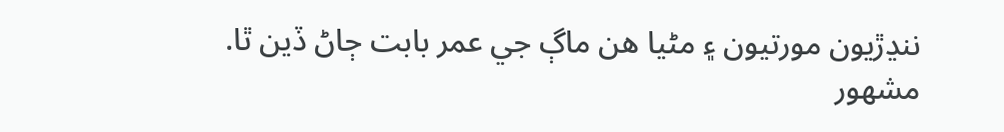ننڍڙيون مورتيون ۽ مڻيا هن ماڳ جي عمر بابت ڄاڻ ڏين ٿا.
مشھور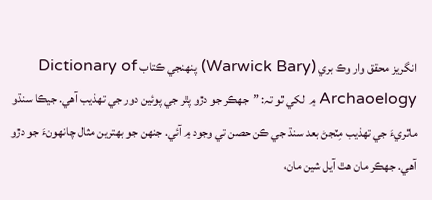انگريز محقق وار وڪ بري (Warwick Bary) پنھنجي ڪتاب Dictionary of Archaoelogy ۾ لکي ٿو تہ: ”جهڪر جو دڙو پٿر جي پوئين دور جي تھذيب آهي. جيڪا سنڌو ماٿريءَ جي تھذيب مِٽجڻ بعد سنڌ جي ڪن حصن تي وجود ۾ آئي. جنهن جو بھترين مثال چانهونءَ جو دڙو آهي. جهڪر مان هٿ آيل شين مان،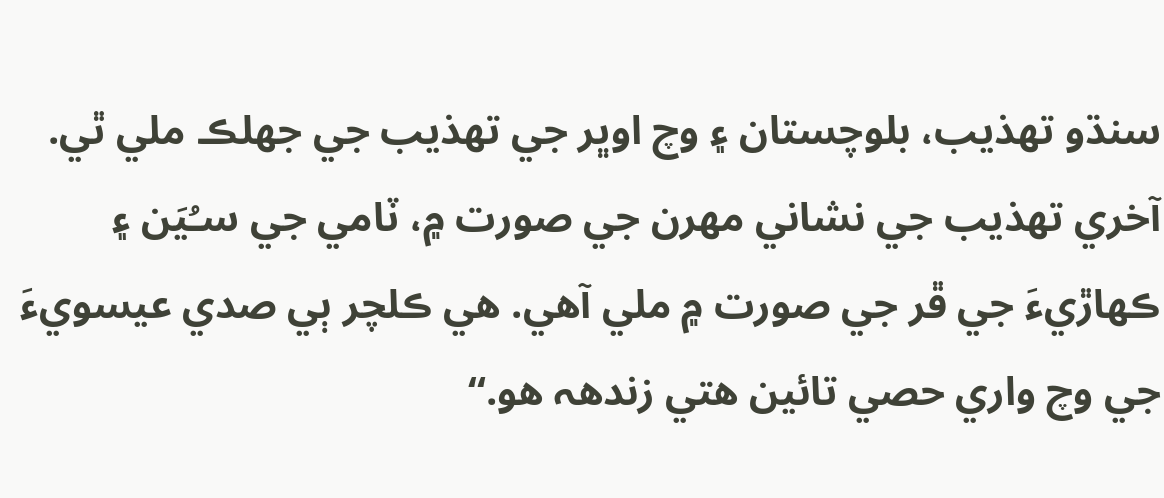سنڌو تهذيب، بلوچستان ۽ وچ اوڀر جي تھذيب جي جهلڪ ملي ٿي. آخري تھذيب جي نشاني مهرن جي صورت ۾، ٽامي جي سـُيَن ۽ ڪهاڙيءَ جي ڦر جي صورت ۾ ملي آهي. هي ڪلچر ٻي صدي عيسويءَ جي وچ واري حصي تائين هتي زندھہ هو.“